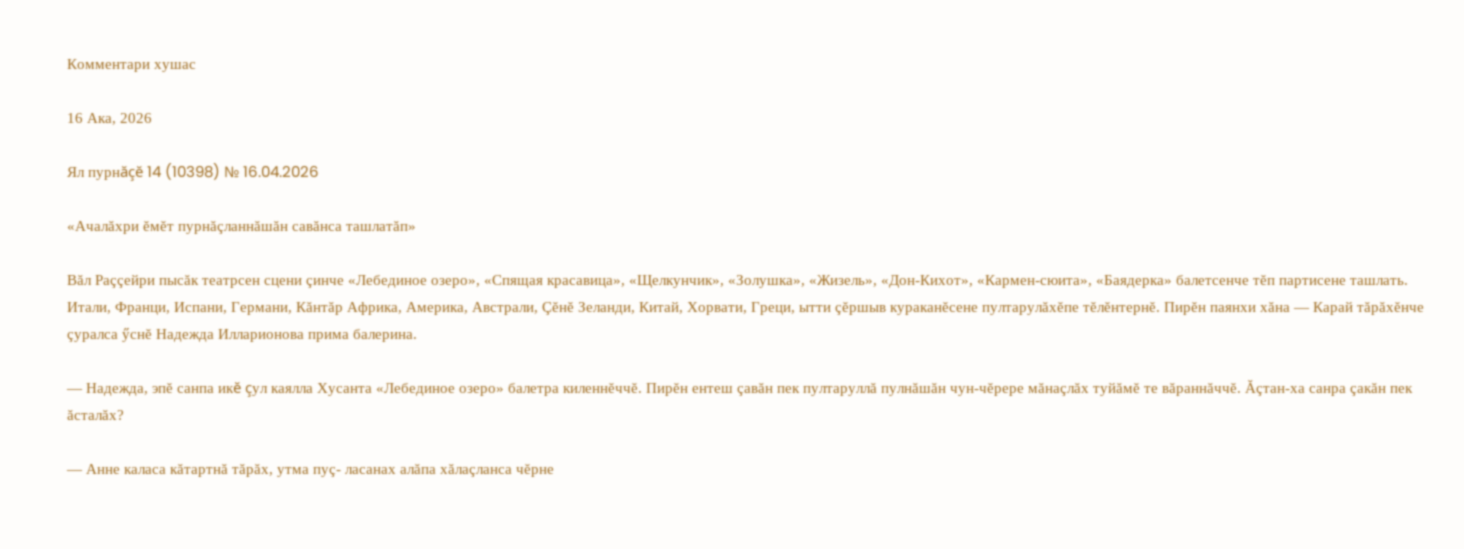Комментари хушас

16 Ака, 2026

Ял пурнăçĕ 14 (10398) № 16.04.2026

«Ачалăхри ĕмĕт пурнăçланнăшăн савăнса ташлатăп»

Вăл Раççейри пысăк театрсен сцени çинче «Лебединое озеро», «Спящая красавица», «Щелкунчик», «Золушка», «Жизель», «Дон-Кихот», «Кармен-сюита», «Баядерка» балетсенче тĕп партисене ташлать. Итали, Франци, Испани, Германи, Кăнтăр Африка, Америка, Австрали, Çĕнĕ Зеланди, Китай, Хорвати, Греци, ытти çĕршыв кураканĕсене пултарулăхĕпе тĕлĕнтернĕ. Пирĕн паянхи хăна — Карай тăрăхĕнче çуралса ӳснĕ Надежда Илларионова прима балерина.

— Надежда, эпĕ санпа икĕ çул каялла Хусанта «Лебединое озеро» балетра киленнĕччĕ. Пирĕн ентеш çавăн пек пултаруллă пулнăшăн чун-чĕрере мăнаçлăх туйăмĕ те вăраннăччĕ. Ăçтан-ха санра çакăн пек ăсталăх?

— Анне каласа кăтартнă тăрăх, утма пуç- ласанах алăпа хăлаçланса чĕрне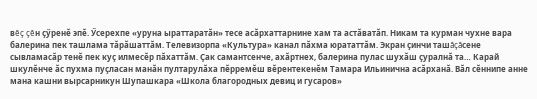вĕç çĕн çӳренĕ эпĕ. Ӳсерехпе «уруна ыраттаратăн» тесе асăрхаттарнине хам та астăватăп. Никам та курман чухне вара балерина пек ташлама тăрăшаттăм. Телевизорпа «Культура» канал пăхма юрататтăм. Экран çинчи ташăçăсене сывламасăр тенĕ пек куç илмесĕр пăхаттăм. Çак самантсенче, ахăртнех, балерина пулас шухăш çуралнă та… Карай шкулĕнче ăс пухма пуçласан манăн пултарулăха пĕрремĕш вĕрентекенĕм Тамара Ильинична асăрханă. Вăл сĕннипе анне мана кашни вырсарникун Шупашкара «Школа благородных девиц и гусаров»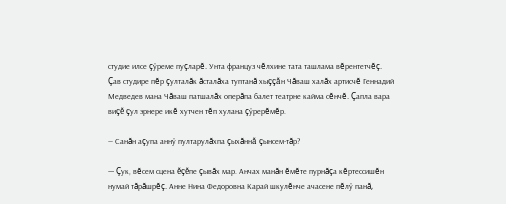студие илсе çӳреме пуçларĕ. Унта француз чĕлхине тата ташлама вĕрентетчĕç. Çав студире пĕр çулталăк ăсталăха туптанă хыççăн Чăваш халăх артисчĕ Геннадий Медведев мана Чăваш патшалăх оперăпа балет театрне кайма сĕнчĕ. Çапла вара виçĕ çул эрнере икĕ хутчен тĕп хулана çӳрерĕмĕр.

— Санăн аçупа аннӳ пултарулăхпа çыхăннă çынсем-тăр?

— Çук, вĕсем сцена ĕçĕпе çывăх мар. Анчах манăн ĕмĕте пурнăçа кĕртессишĕн нумай тăрăшрĕç. Анне Нина Федоровна Карай шкулĕнче ачасене пĕлӳ панă,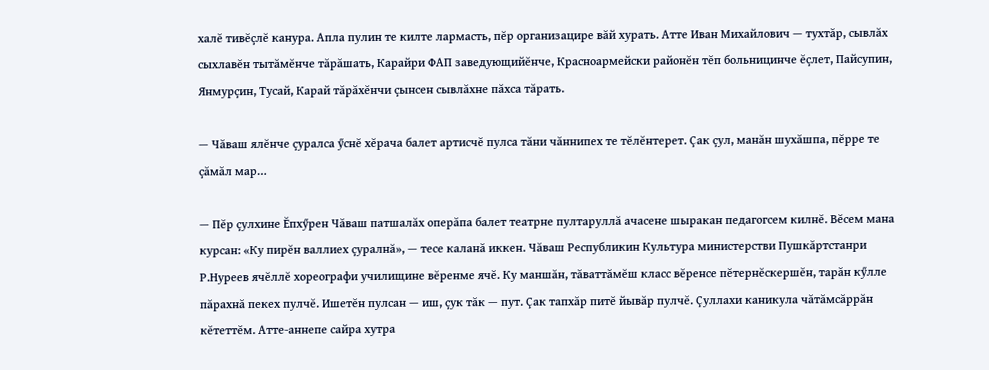халĕ тивĕçлĕ канура. Апла пулин те килте лармасть, пĕр организацире вăй хурать. Атте Иван Михайлович — тухтăр, сывлăх сыхлавĕн тытăмĕнче тăрăшать, Карайри ФАП заведующийĕнче, Красноармейски районĕн тĕп больницинче ĕçлет, Пайсупин, Янмурçин, Тусай, Карай тăрăхĕнчи çынсен сывлăхне пăхса тăрать.

— Чăваш ялĕнче çуралса ӳснĕ хĕрача балет артисчĕ пулса тăни чăннипех те тĕлĕнтерет. Çак çул, манăн шухăшпа, пĕрре те çăмăл мар…

— Пĕр çулхине Ĕпхӳрен Чăваш патшалăх оперăпа балет театрне пултаруллă ачасене шыракан педагогсем килнĕ. Вĕсем мана курсан: «Ку пирĕн валлиех çуралнă», — тесе каланă иккен. Чăваш Республикин Культура министерстви Пушкăртстанри Р.Нуреев ячĕллĕ хореографи училищине вĕренме ячĕ. Ку маншăн, тăваттăмĕш класс вĕренсе пĕтернĕскершĕн, тарăн кӳлле пăрахнă пекех пулчĕ. Ишетĕн пулсан — иш, çук тăк — пут. Çак тапхăр питĕ йывăр пулчĕ. Çуллахи каникула чăтăмсăррăн кĕтеттĕм. Атте-аннепе сайра хутра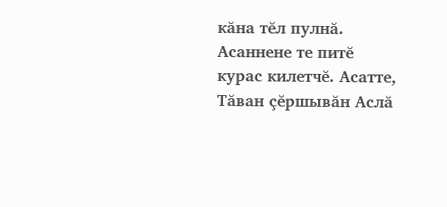кăна тĕл пулнă. Асаннене те питĕ курас килетчĕ. Асатте, Тăван çĕршывăн Аслă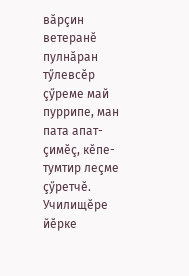вăрçин ветеранĕ пулнăран тӳлевсĕр çӳреме май пуррипе, ман пата апат-çимĕç, кĕпе-тумтир леçме çӳретчĕ. Училищĕре йĕрке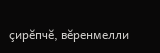çирĕпчĕ, вĕренмелли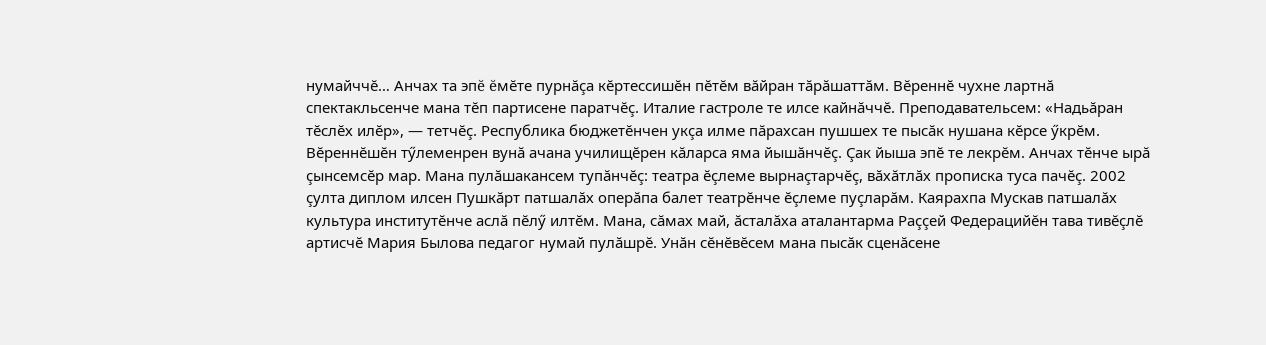нумайччĕ… Анчах та эпĕ ĕмĕте пурнăçа кĕртессишĕн пĕтĕм вăйран тăрăшаттăм. Вĕреннĕ чухне лартнă спектакльсенче мана тĕп партисене паратчĕç. Италие гастроле те илсе кайнăччĕ. Преподавательсем: «Надьăран тĕслĕх илĕр», — тетчĕç. Республика бюджетĕнчен укçа илме пăрахсан пушшех те пысăк нушана кĕрсе ӳкрĕм. Вĕреннĕшĕн тӳлеменрен вунă ачана училищĕрен кăларса яма йышăнчĕç. Çак йыша эпĕ те лекрĕм. Анчах тĕнче ырă çынсемсĕр мар. Мана пулăшакансем тупăнчĕç: театра ĕçлеме вырнаçтарчĕç, вăхăтлăх прописка туса пачĕç. 2002 çулта диплом илсен Пушкăрт патшалăх оперăпа балет театрĕнче ĕçлеме пуçларăм. Каярахпа Мускав патшалăх культура институтĕнче аслă пĕлӳ илтĕм. Мана, сăмах май, ăсталăха аталантарма Раççей Федерацийĕн тава тивĕçлĕ артисчĕ Мария Былова педагог нумай пулăшрĕ. Унăн сĕнĕвĕсем мана пысăк сценăсене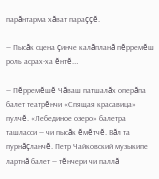парăнтарма хăват параççĕ.

— Пысăк сцена çинче калăпланă пĕрремĕш роль асрах-ха ĕнтĕ…

— Пĕрремĕшĕ Чăваш патшалăх оперăпа балет театрĕнчи «Спящая красавица» пулчĕ. «Лебединое озеро» балетра ташласси — чи пысăк ĕмĕтчĕ. Вăл та пурнăçланчĕ. Петр Чайковский музыкипе лартнă балет — тĕнчери чи паллă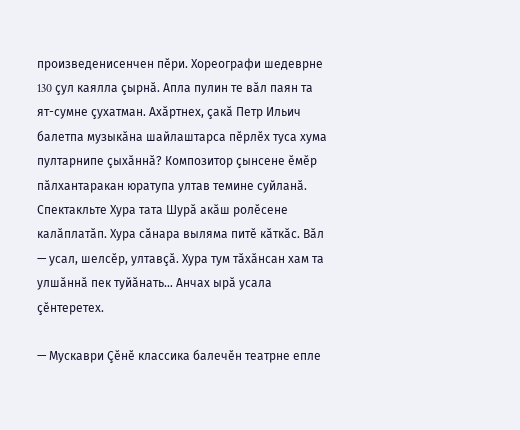произведенисенчен пĕри. Хореографи шедеврне 130 çул каялла çырнă. Апла пулин те вăл паян та ят-сумне çухатман. Ахăртнех, çакă Петр Ильич балетпа музыкăна шайлаштарса пĕрлĕх туса хума пултарнипе çыхăннă? Композитор çынсене ĕмĕр пăлхантаракан юратупа ултав темине суйланă. Спектакльте Хура тата Шурă акăш ролĕсене калăплатăп. Хура сăнара выляма питĕ кăткăс. Вăл — усал, шелсĕр, ултавçă. Хура тум тăхăнсан хам та улшăннă пек туйăнать… Анчах ырă усала çĕнтеретех.

— Мускаври Çĕнĕ классика балечĕн театрне епле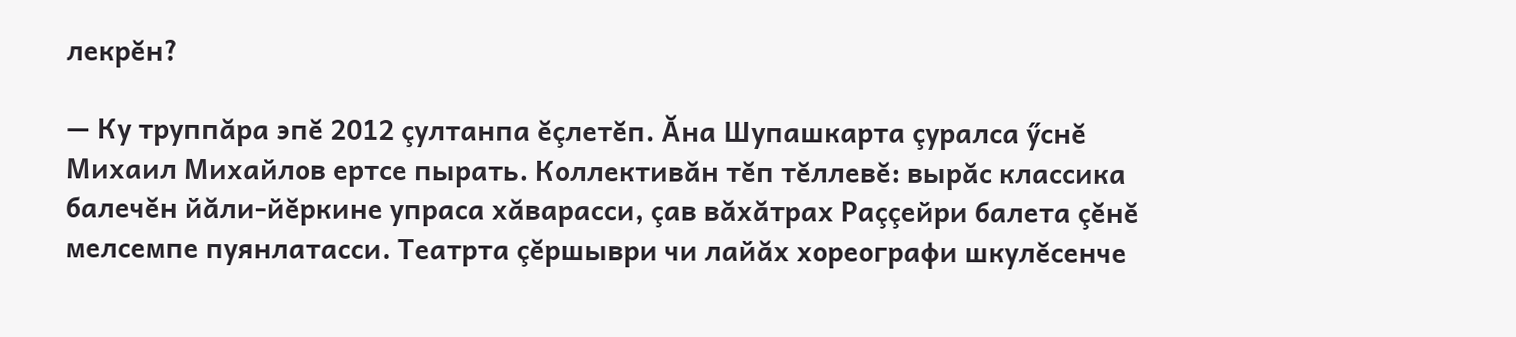лекрĕн?

— Ку труппăра эпĕ 2012 çултанпа ĕçлетĕп. Ăна Шупашкарта çуралса ӳснĕ Михаил Михайлов ертсе пырать. Коллективăн тĕп тĕллевĕ: вырăс классика балечĕн йăли-йĕркине упраса хăварасси, çав вăхăтрах Раççейри балета çĕнĕ мелсемпе пуянлатасси. Театрта çĕршыври чи лайăх хореографи шкулĕсенче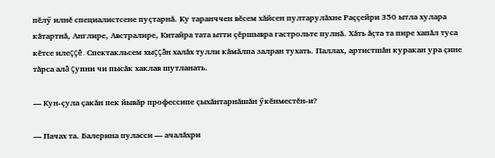пĕлӳ илнĕ специалистсене пуçтарнă. Ку таранччен вĕсем хăйсен пултарулăхне Раççейри 350 ытла хулара кăтартнă, Англире, Австралире, Китайра тата ытти çĕршывра гастрольте пулнă. Хăть ăçта та пире хапăл туса кĕтсе илеççĕ. Спектакльсем хыççăн халăх тулли кăмăлпа залран тухать. Паллах, артистшăн куракан ура çине тăрса алă çупни чи пысăк хаклав шутланать.

— Кун-çула çакăн пек йывăр профессипе çыхăнтарнăшăн ӳкĕнместĕн-и?

— Пачах та. Балерина пуласси — ачалăхри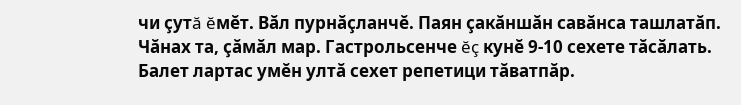чи çутă ĕмĕт. Вăл пурнăçланчĕ. Паян çакăншăн савăнса ташлатăп. Чăнах та, çăмăл мар. Гастрольсенче ĕç кунĕ 9-10 сехете тăсăлать. Балет лартас умĕн ултă сехет репетици тăватпăр.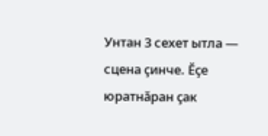Унтан 3 сехет ытла — сцена çинче. Ĕçе юратнăран çак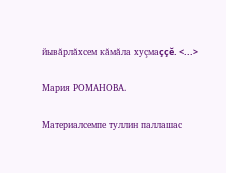йывăрлăхсем кăмăла хуçмаççĕ. <...>

Мария РОМАНОВА.

Материалсемпе туллин паллашас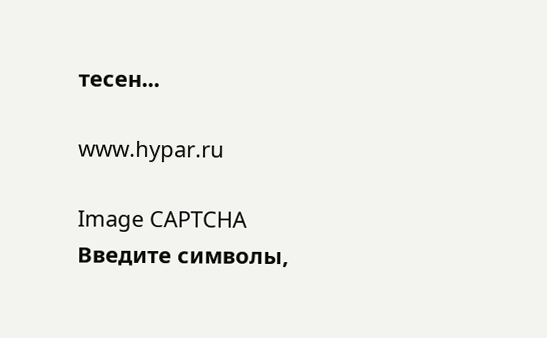тесен...

www.hypar.ru

Image CAPTCHA
Введите символы,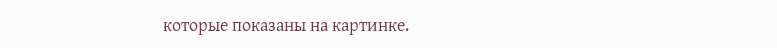которые показаны на картинке.